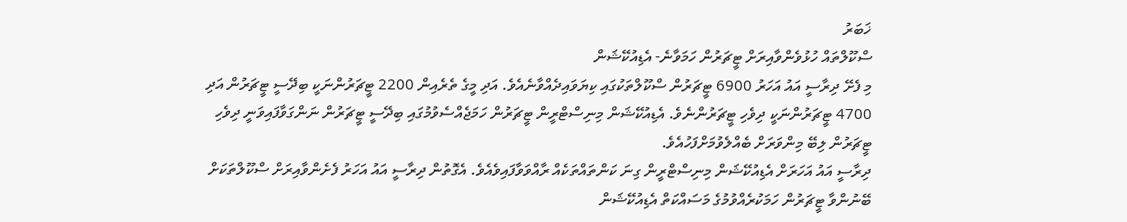ޚަބަރު
ސްކޫލްތައް ހުޅުވެންވާއިރަށް ޓީޗަރުން ހަމަވާނެ- އެޑިއުކޭޝަން
މި ފެށޭ ދިރާސީ އައު އަހަރު 6900 ޓީޗަރުން ސްކޫލްތަކުގައި ކިޔަވައިދެއްވާނެއެވެ. އަދި މީގެ ތެރެއިން 2200 ޓީޗަރުންނަކީ ބިދޭސީ ޓީޗަރުން އަދި 4700 ޓީޗަރުންނަކީ ދިވެހި ޓީޗަރުންނެވެ. އެޑިއުކޭޝަން މިނިސްޓްރީން ޓީޗަރުން ހަމަޖެއްސެވުމުގައި ބިދޭސީ ޓީޗަރުން ނަންގަވާފައިވަނީ ދިވެހި ޓީޗަރުން ލިބޭ މިންވަރަށް ބެއްލެވުމަށްފަހުއެވެ.
ދިރާސީ އައު އަހަރަށް އެޑިއުކޭޝަން މިނިސްޓްރީން ގިނަ ކަންތައްތަކެއް ރާއްވަވާފައިވެއެވެ. އެގޮތުން ދިރާސީ އައު އަހަރު ފެށެންވާއިރަށް ސްކޫލްތަކަށް ބޭނުންވާ ޓީޗަރުން ހަމަކުރެއްވުމުގެ މަސައްކަތް އެޑިއުކޭޝަން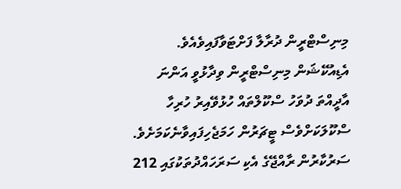މިނިސްޓްރީން ދުރާލާ ފަށްޓަވާފައިވެއެވެ. އެޑިއުކޭޝަން މިނިސްޓްރީން ވިދާޅުވީ އަންނަ އާދީއްތަ ދުވަހު ސްކޫލްތައް ހުޅުވޭއިރު ހުރިހާ ސްކޫލަކަށްވެސް ޓީޗަރުން ހަމަޖެހިފައިވާނެކަމަށެވެ. ސަރުކާރުން ރާއްޖޭގެ އެކި ސަރަހައްދުތަކުގައި 212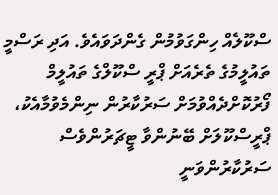ސްކޫލެއް ހިންގަވުމުން ގެންދަވައެވެ. އަދި ރަސްމީ ތައުލީމުގެ ތެރެއަށް ޕްރީ ސްކޫލްގެ ތައުލީމް ފޯރުކޮށްދެއްވުމަށް ސަރުކާރުން ނިންމެވުމާއެކު، ޕްރީސްކޫލަށް ބޭނުންވާ ޓީޗަރުންވެސް ސަރުކާރުންވަނީ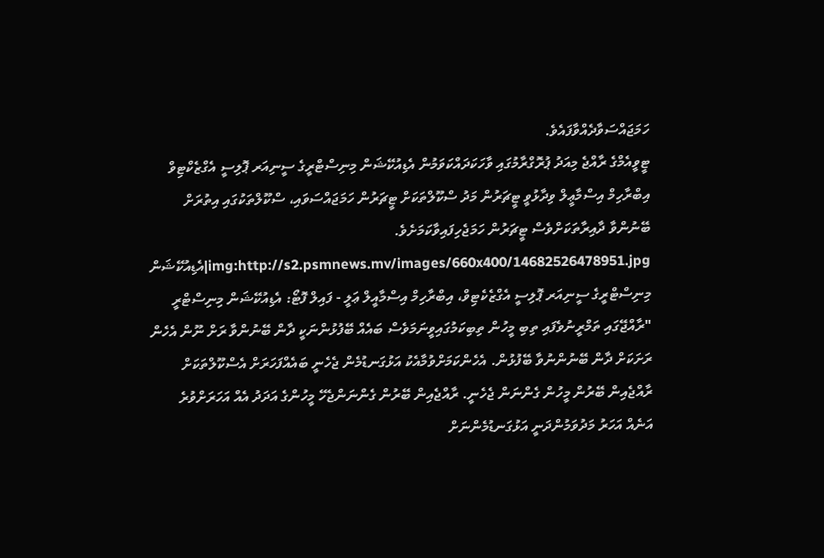ހަމަޖައްސަވާދެއްވާފައެވެ.
ޓީވީއެމްގެ ރާއްޖެ މިއަދު ޕުރޮގްރާމުގައި ވާހަކަދައްކަވަމުން އެޑިއުކޭޝަން މިނިސްޓްރީގެ ސީނިއަރ ޕޮލިސީ އެގްޒެކްޓިވް އިބްރާހިމް އިސްމާޢީލް ވިދާޅުވީ ޓީޗަރުން މަދު ސްކޫލްތަކަށް ޓީޗަރުން ހަމަޖައްސަވައި، ސްކޫލްތަކުގައި އިތުރަށް ބޭނުންވާ ދާއިރާތަކަށްވެސް ޓީޗަރުން ހަމަޖެހިފައިވާކަމަށެވެ.
img:http://s2.psmnews.mv/images/660x400/14682526478951.jpg|އެޑިއުކޭޝަން މިނިސްޓްރީގެ ސީނިއަރ ޕޮލިސީ އެގްޒެކެޓިވް، އިބްރާހިމް އިސްމާއީލް ޢަލީ - ފައިލް ފޮޓޯ: އެޑިއުކޭޝަން މިނިސްޓްރީ
"ރާއްޖޭގައި ތަމްރީނުވެފައި ތިބި މީހުން ތިބިކަމުގައިވީނަމަވެސް ބައެއް ބޭފުޅުންނަކީ ދާން ބޭނުންވާ ރަށް ނޫން އެހެން ރަށަކަށް ދާން ބޭނުންނުވާ ބޭފުޅުން. އެހެންކަމަށްވުމާއެކު އަޅުގަނޑުމެން ޖެހެނީ ބައެއްފަހަރަށް އެސްކޫލްތަކަށް ރާއްޖެއިން ބޭރުން މީހުން ގެންނަން ޖެހެނީ. ރާއްޖެއިން ބޭރުން ގެންނަންޖެހޭ މީހުންގެ އަދަދު އެއް އަހަރަށްވުރެ އަނެއް އަހަރު މަދުވަމުންދަނީ އަޅުގަނޑުމެންނަށް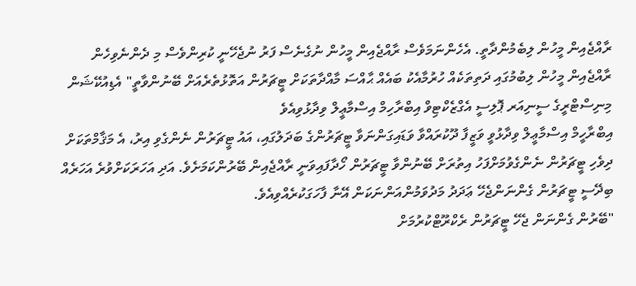ރާއްޖެއިން މީހުން ލިބެމުންދާތީ. އެހެންނަމަވެސް ރާއްޖެއިން މީހުން ނުގެނެސް ފަރު ނުޖެހޭނީ ކުރިންވެސް މި ދެންނެވިހެން ރާއްޖެއިން މީހުން ލިބުމުގައި ދަތިތަކެއް ހުރުމާއެކު ބައެއް ޙާއްސަ މާއްދާތަކަށް ޓީޗަރުން އަތޮޅުތެރެއަށް ބޭނުންވާތީ" އެޑިއުކޭޝަން މިނިސްޓްރީގެ ސީނިއަރ ޕޮލިސީ އެގްޒެކްޓިވް އިބްރާހިމް އިސްމާޢީލް ވިދާޅުވިއެވެ
އިބްރާހީމް އިސްމާޢީލް ވިދާޅުވީ ވަޒީފާ ދޫކުރައްވާ ވަޑައިގަންނަވާ ޓީޗަރުންގެ ބަދަލުގައި، އައު ޓީޗަރުން ނެންގެވި އިރު، އެ މަޤާމްތަކަށް ދިވެހި ޓީޗަރުން ނެންގެވުމަށްފަހު އިތުރަށް ބޭނުންވާ ޓީޗަރުން ހޯދާފައިވަނީ ރާއްޖެއިން ބޭރުންކަމަށެވެ. އަދި އަހަރަކަށްވުރެ އަހަރެއް ބިދޭސީ ޓީޗަރުން ގެންނަންޖެހޭ ޢަދަދު މަދުވަމުންއަންނަކަން އޭނާ ފާހަގަކުރެއްވިއެވެ.
"ބޭރުން ގެންނަން ޖެހޭ ޓީޗަރުން ރެކްރޫޓްކުރުމަށް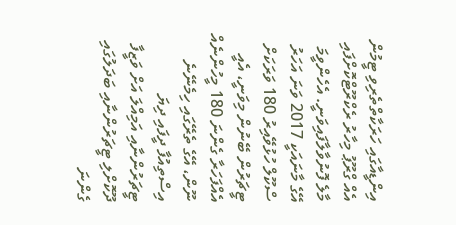އިންޑީއާގައި ހަރަކާތްތެރިވި ޓީމުން އެއް ގްރޫޕު މިހާރު ރެކްރޫޓްކޮށްފައި މާލެ ފޮނުވާލާފައިވަނީ. އެހެންވީމަ އޭގެ މާނައަކީ 2017 ވަނަ އަހަރު ސްކޫލް ހުޅުވޭއިރު 180 ވަރަކަށް ޓީޗަރުން ބޭނުން މިވަނީ، އެއީ އެއްފަހަރާ ގެންނަ 180 މީހުންނެއް ނޫން، އޭގެ ތެރޭގައި ހިމެނޭނެ އިސްތިއުފާ ދީފައި ދިޔަ ޓީޗަރުންނާއި އަމިއްލަ އަށް ވަޒީފާ ދޫކޮށްލި ޓީޗަރުންނާއި ބަދަލުގައި ގެންނަ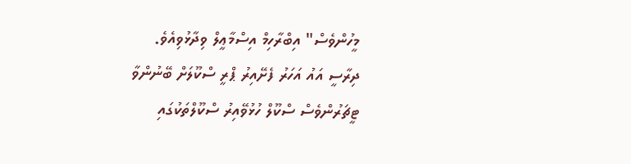މީހުންވެސް" އިބްރާހިމް އިސްމާޢީލް ވިދާޅުވިއެވެ.
ދިރާސީ އައު އަހަރު ފެށޭއިރު ޕްރީ ސްކޫލަށް ބޭނުންވާ ޓީޗަރުންވެސް ސްކޫލް ހުޅުވޭއިރު ސްކޫލްތަކުގައި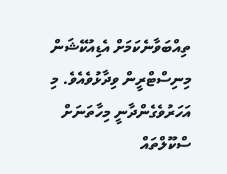ތިއްބަވާނެކަމަށް އެޑިއުކޭޝަން މިނިސްޓްރީން ވިދާޅުވެއެވެ. މި އަހަރުވެގެންދާނީ މިހާތަނަށް ސްކޫލްތައް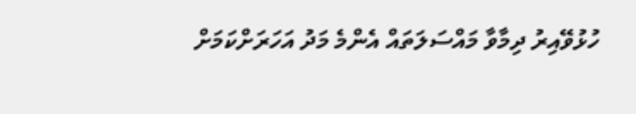ހުޅުވޭއިރު ދިމާވާ މައްސަލަތައް އެންމެ މަދު އަހަރަށްކަމަށް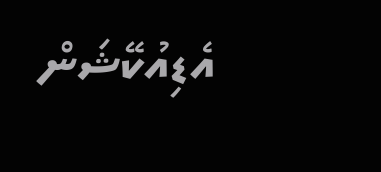އެޑިއުކޭޝަން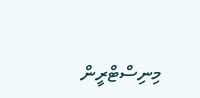މިނިސްޓްރީން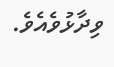ވިދާޅުވެއެވެ.